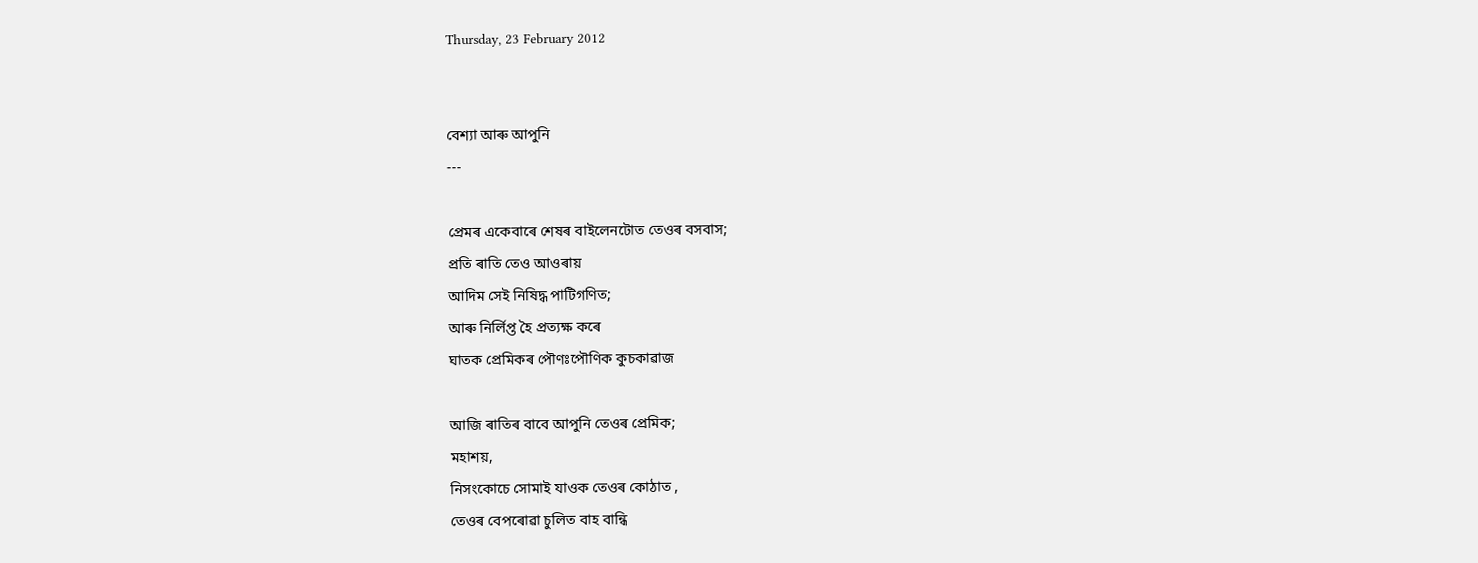Thursday, 23 February 2012


বেশ্যা আৰু আপুনি
---

প্ৰেমৰ একেবাৰে শেষৰ বাইলেনটোত তেওৰ বসবাস;
প্ৰতি ৰাতি তেও আওৰায়
আদিম সেই নিষিদ্ধ পাটিগণিত;
আৰু নিৰ্লিপ্ত হৈ প্ৰত্যক্ষ কৰে
ঘাতক প্ৰেমিকৰ পৌণঃপৌণিক কুচকাৱাজ

আজি ৰাতিৰ বাবে আপুনি তেওৰ প্ৰেমিক;
মহাশয়,
নিসংকোচে সোমাই যাওক তেওৰ কোঠাত ,
তেওৰ বেপৰোৱা চুলিত বাহ বান্ধি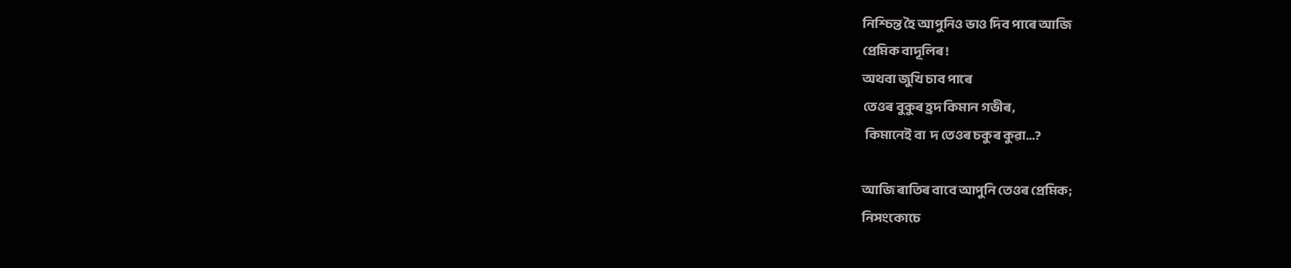নিশ্চিন্ত হৈ আপুনিও ভাও দিব পাৰে আজি
প্ৰেমিক বাদূলিৰ !
অথবা জুখি চাব পাৰে
তেওৰ বুকুৰ হ্ৰদ কিমান গভীৰ,
 কিমানেই বা  দ তেওৰ চকুৰ কুৱা...?

আজি ৰাতিৰ বাবে আপুনি তেওৰ প্ৰেমিক;
নিসংকোচে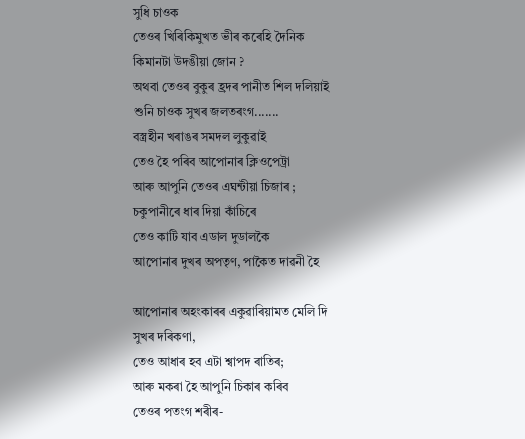সুধি চাওক
তেওৰ খিৰিকিমুখত ভীৰ কৰেহি দৈনিক
কিমানটা উদঙীয়া জোন ?
অথবা তেওৰ বুকুৰ হ্ৰদৰ পানীত শিল দলিয়াই
শুনি চাওক সুখৰ জলতৰংগ.......
বস্ত্ৰহীন খৰাঙৰ সমদল লুকুৱাই
তেও হৈ পৰিব আপোনাৰ ক্লিওপেট্ৰা
আৰু আপুনি তেওৰ এঘন্টীয়া চিজাৰ ;
চকুপানীৰে ধাৰ দিয়া কাঁচিৰে
তেও কাটি যাব এডাল দুডালকৈ
আপোনাৰ দুখৰ অপতৃণ, পাকৈত দাৱনী হৈ

আপোনাৰ অহংকাৰৰ একুৱাৰিয়ামত মেলি দি
সুখৰ দৰিকণা,
তেও আধাৰ হব এটা শ্বাপদ ৰাতিৰ;
আৰু মকৰা হৈ আপুনি চিকাৰ কৰিব
তেওৰ পতংগ শৰীৰ-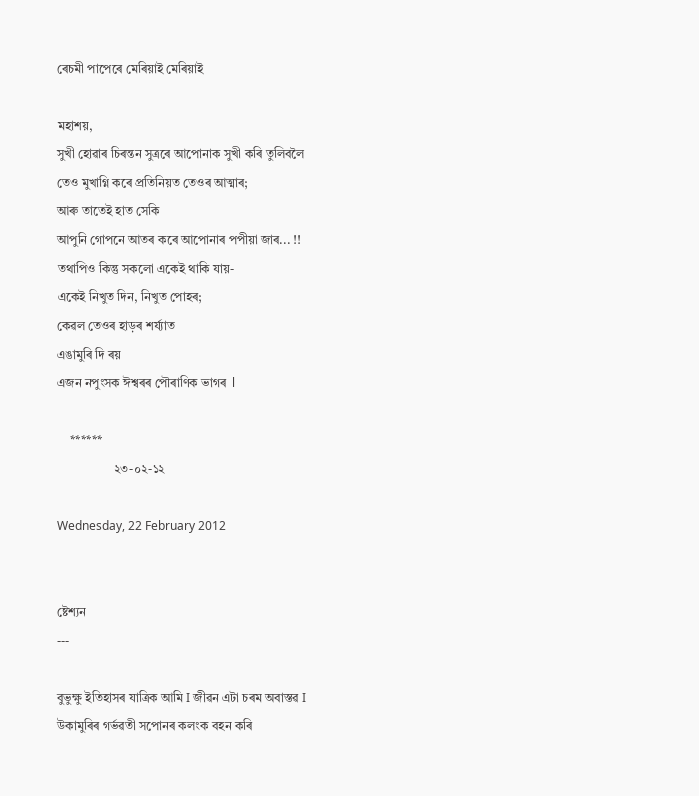ৰেচমী পাপেৰে মেৰিয়াই মেৰিয়াই

মহাশয়,
সুখী হোৱাৰ চিৰন্তন সুত্ৰৰে আপোনাক সুখী কৰি তুলিবলৈ
তেও মুখাগ্নি কৰে প্ৰতিনিয়ত তেওৰ আত্মাৰ;
আৰু তাতেই হাত সেকি
আপুনি গোপনে আতৰ কৰে আপোনাৰ পপীয়া জাৰ... !!
তথাপিও কিন্তু সকলো একেই থাকি যায়-
একেই নিখুত দিন, নিখুত পোহৰ;
কেৱল তেওৰ হাড়ৰ শৰ্য্যাত
এঙামুৰি দি ৰয়
এজন নপুংসক ঈশ্বৰৰ পৌৰাণিক ভাগৰ  l

    ******
                  ২৩-০২-১২

Wednesday, 22 February 2012


ষ্টেশ্যন
---

বুভুক্ষু ইতিহাসৰ যাত্ৰিক আমি I জীৱন এটা চৰম অবাস্তৱ I
উকামুৰিৰ গৰ্ভৱতী সপোনৰ কলংক বহন কৰি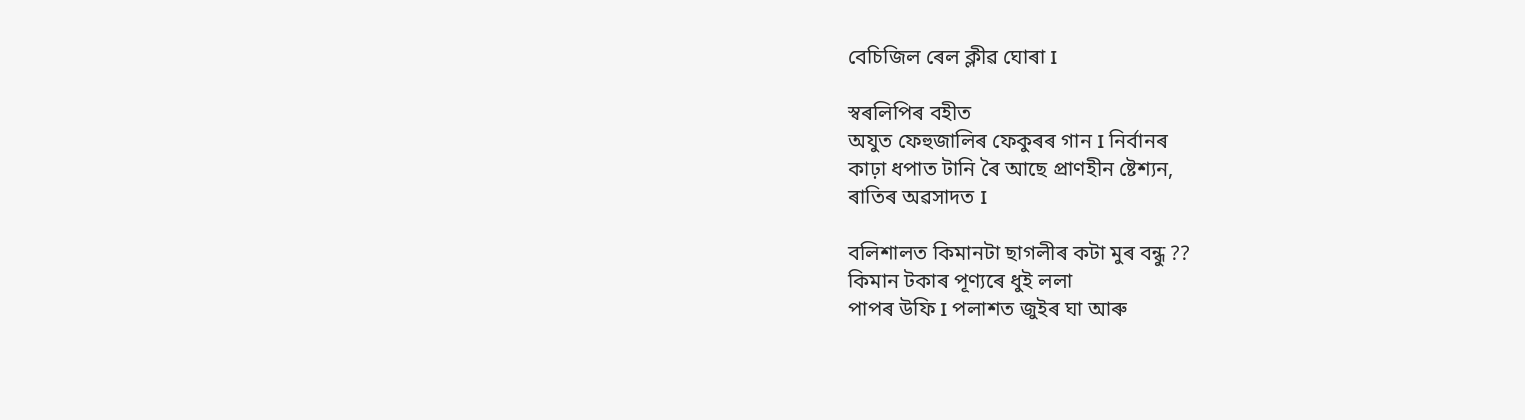বেচিজিল ৰেল ক্লীৱ ঘোৰা I

স্বৰলিপিৰ বহীত
অযুত ফেহুজালিৰ ফেকুৰৰ গান I নিৰ্বানৰ
কাঢ়া ধপাত টানি ৰৈ আছে প্ৰাণহীন ষ্টেশ্যন,
ৰাতিৰ অৱসাদত I

বলিশালত কিমানটা ছাগলীৰ কটা মুৰ বন্ধু ??
কিমান টকাৰ পূণ্যৰে ধুই ললা
পাপৰ উফি I পলাশত জুইৰ ঘা আৰু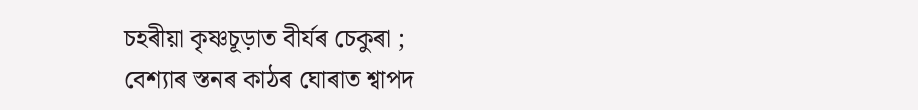চহৰীয়া কৃষ্ণচূড়াত বীৰ্যৰ চেকুৰা ;
বেশ্যাৰ স্তনৰ কাঠৰ ঘোৰাত শ্বাপদ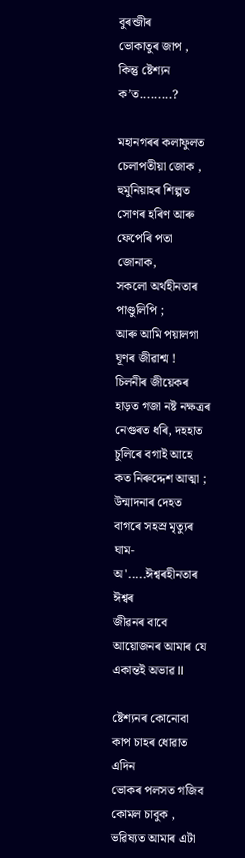বুৰন্জীৰ
ভোকাতুৰ জাপ ,
কিন্তু ষ্টেশ্যন ক’ত.........?

মহানগৰৰ কলাফুলত চেলাপতীয়া জোক ,
হুমুনিয়াহৰ শিল্পত সোণৰ হৰিণ আৰু
ফেপেৰি পতা জোনাক,
সকলো অৰ্থহীনতাৰ পাণ্ডুলিপি ;
আৰু আমি পয়ালগা ঘূণৰ জীৱাশ্ম !
চিলনীৰ জীয়েকৰ হাড়ত গজা নষ্ট নক্ষত্ৰৰ
নেগুৰত ধৰি, দহহাত চুলিৰে বগাই আহে
কত নিৰুদ্দেশ আত্মা ;
উন্মাদনাৰ দেহত বাগৰে সহস্ৰ মৃত্যুৰ ঘাম-
অ'.....ঈশ্বৰহীনতাৰ ঈশ্বৰ
জীৱনৰ বাবে আয়োজনৰ আমাৰ যে একান্তই অভাৱ II

ষ্টেশ্যনৰ কোনোবা কাপ চাহৰ ধোৱাত এদিন
ভোকৰ পলসত গজিব কোমল চাবুক ,
ভৱিষ্যত আমাৰ এটা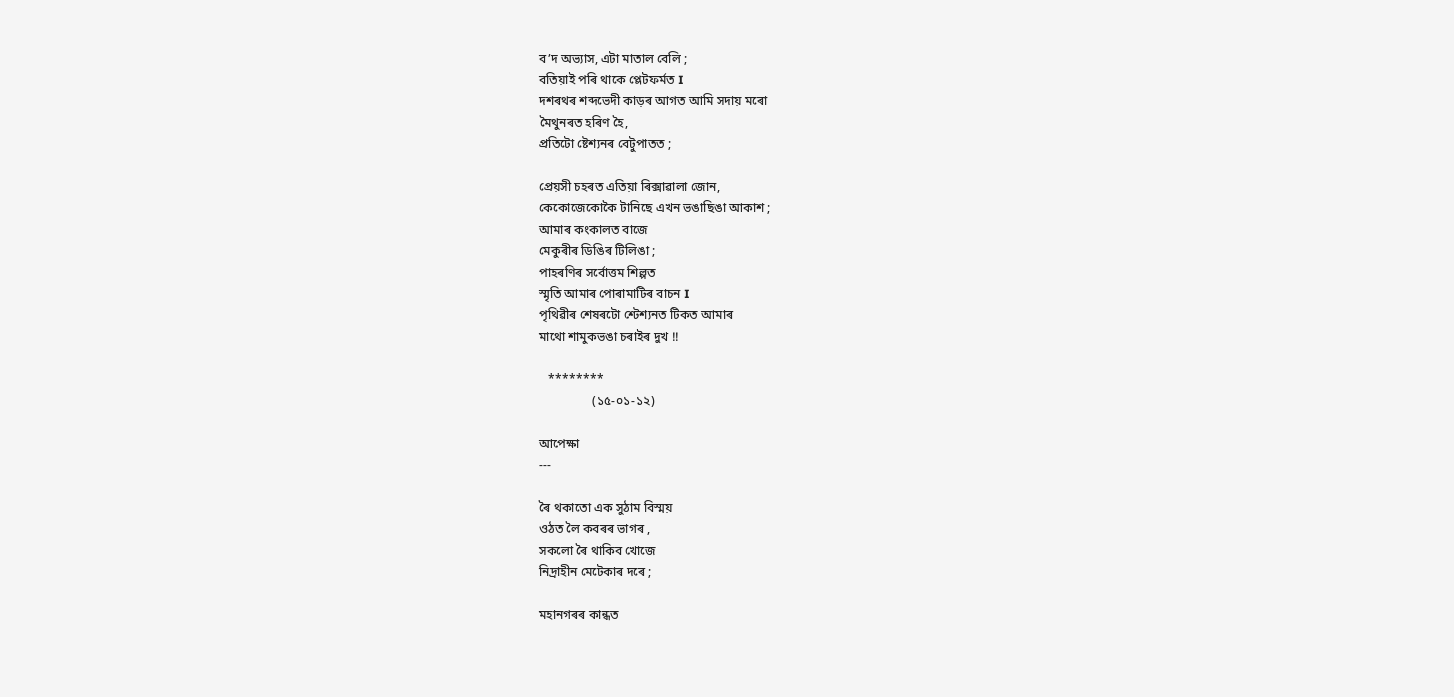ব’দ অভ্যাস, এটা মাতাল বেলি ;
বতিয়াই পৰি থাকে প্লেটফৰ্মত I
দশৰথৰ শব্দভেদী কাড়ৰ আগত আমি সদায় মৰো
মৈথুনৰত হৰিণ হৈ,
প্ৰতিটো ষ্টেশ্যনৰ বেটুপাতত ;

প্ৰেয়সী চহৰত এতিয়া ৰিক্সাৱালা জোন,
কেকোজেকোকৈ টানিছে এখন ভঙাছিঙা আকাশ ;
আমাৰ কংকালত বাজে
মেকুৰীৰ ডিঙিৰ টিলিঙা ;
পাহৰণিৰ সৰ্বোত্তম শিল্পত
স্মৃতি আমাৰ পোৰামাটিৰ বাচন I
পৃথিৱীৰ শেষৰটো শ্টেশ্যনত টিকত আমাৰ
মাথো শামুকভঙা চৰাইৰ দুখ !!

   ********
                 (১৫-০১-১২)

আপেক্ষা
---

ৰৈ থকাতো এক সুঠাম বিস্ময়
ওঠত লৈ কবৰৰ ভাগৰ ,
সকলো ৰৈ থাকিব খোজে
নিদ্ৰাহীন মেটেকাৰ দৰে ;

মহানগৰৰ কান্ধত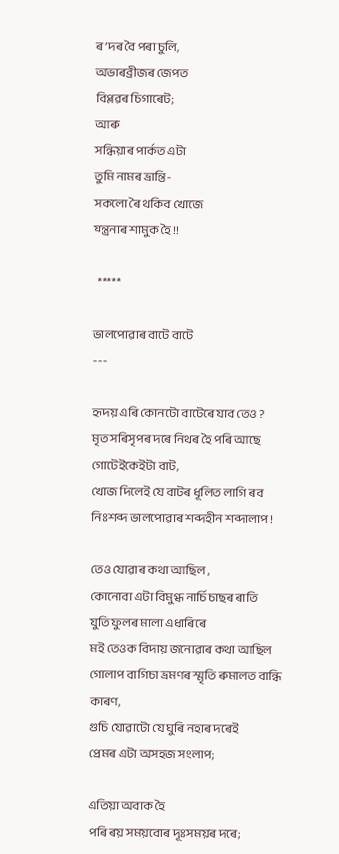ৰ’দৰ বৈ পৰা চুলি,
অভাৰব্ৰীজৰ জেপত
বিপ্লৱৰ চিগাৰেট;
আৰু
সন্ধিয়াৰ পাৰ্কত এটা
তুমি নামৰ ভ্ৰান্তি-
সকলো ৰৈ থকিব খোজে
য্ন্ত্ৰনাৰ শামুক হৈ !!

  *****

ভালপোৱাৰ বাটে বাটে
---

হৃদয় এৰি কোনটো বাটেৰে যাব তেও ?
মৃত সৰিসৃপৰ দৰে নিথৰ হৈ পৰি আছে
গোটেইকেইটা বাট,
খোজ দিলেই যে বাটৰ ধূলিত লাগি ৰব
নিঃশব্দ ভালপোৱাৰ শব্দহীন শব্দালাপ !

তেও যোৱাৰ কথা আছিল ,
কোনোবা এটা বিমুগ্ধ নাৰ্চিচাছৰ ৰাতি
যুতি ফুলৰ মালা এধাৰিৰে
মই তেওক বিদায় জনোৱাৰ কথা আছিল
গোলাপ বাগিচা ভ্ৰমণৰ স্মৃতি ৰুমালত বান্ধি
কাৰণ,
গুচি যোৱাটো যে ঘুৰি নহাৰ দৰেই
প্ৰেমৰ এটা অসহজ সংলাপ;

এতিয়া অবাক হৈ
পৰি ৰয় সময়বোৰ দূঃসময়ৰ দৰে;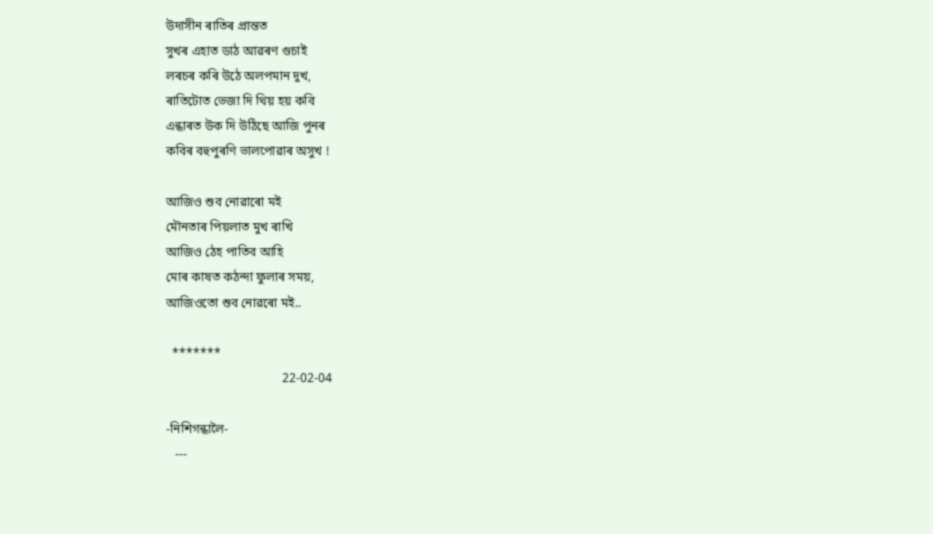উদাসীন ৰাতিৰ প্ৰান্তত
সুখৰ এহাত ডাঠ আৱৰণ গুচাই
লৰচৰ কৰি উঠে অলপমান দুখ,
ৰাতিটোত ভেজা দি থিয় হয় কবি
এন্ধাৰত উক দি উঠিছে আজি পুনৰ
কবিৰ বহুপুৰণি ভালপোৱাৰ অসুখ !

আজিও শুব নোৱাৰো মই
মৌনতাৰ পিয়লাত মুখ ৰাখি
আজিও ঠেহ পাতিব আহি
মোৰ কাষত কঠন্দা ফুলাৰ সময়,
আজিওতো শুব নোৱৰো মই..

  *******
                                     22-02-04

-নিশিগন্ধালৈ-
   ---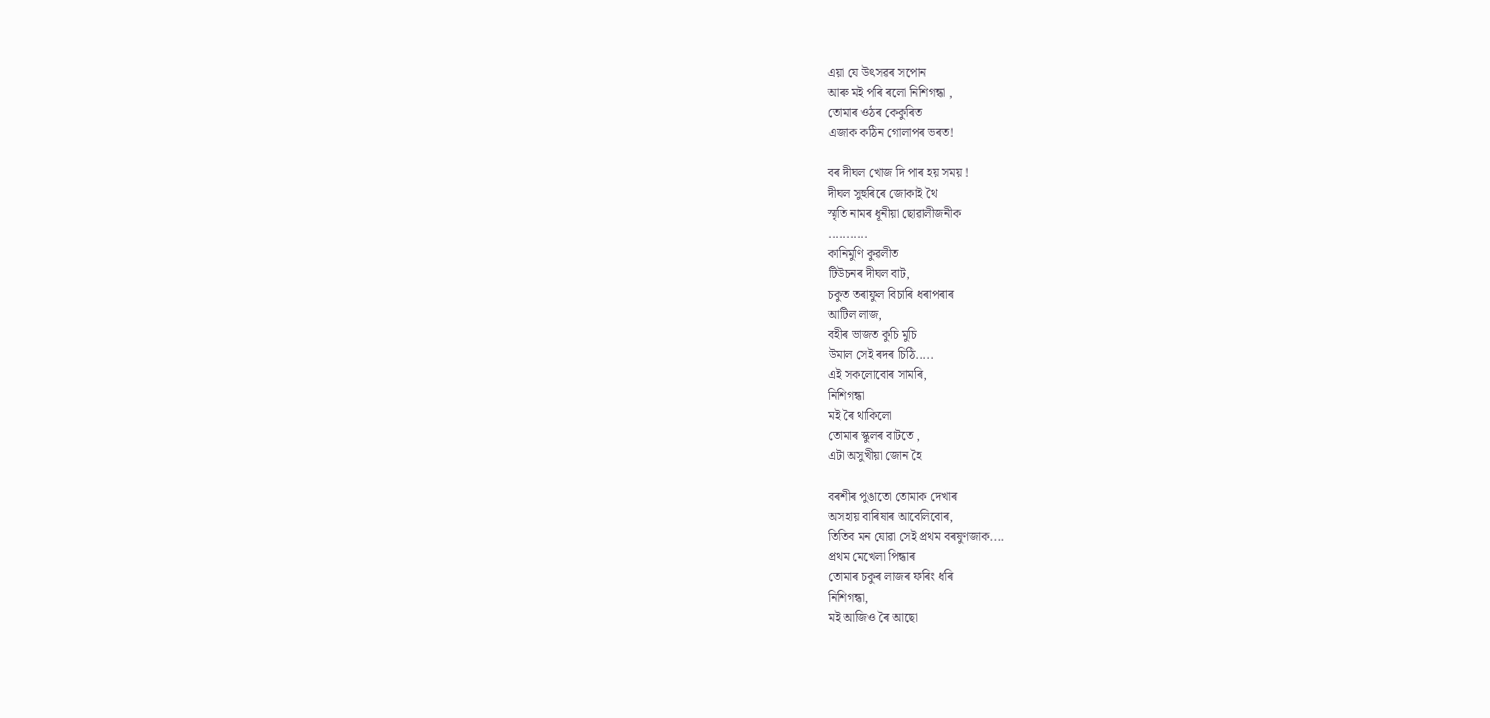এয়া যে উত্‍সৱৰ সপোন
আৰু মই পৰি ৰলো নিশিগন্ধা ,
তোমাৰ ওঠৰ কেকুৰিত
এজাক কঠিন গোলাপৰ ভৰত!

বৰ দীঘল খোজ দি পাৰ হয় সময় !
দীঘল সুহুৰিৰে জোকাই থৈ
স্মৃতি নামৰ ধূনীয়া ছোৱালীজনীক
...........
কানিমুণি কুৱলীত
টিউচনৰ দীঘল বাট,
চকুত তৰাফুল বিচাৰি ধৰাপৰাৰ
আটিল লাজ,
বহীৰ ভাজত কুচি মুচি
উমাল সেই ৰদৰ চিঠি.....
এই সকলোবোৰ সামৰি,
নিশিগন্ধা
মই ৰৈ থাকিলো
তোমাৰ স্কুলৰ বাটতে ,
এটা অসুখীয়া জোন হৈ

বৰশীৰ পুঙাতো তোমাক দেখাৰ
অসহায় বাৰিষাৰ আবেলিবোৰ,
তিতিব মন যোৱা সেই প্ৰথম বৰষুণজাক....
প্ৰথম মেখেলা পিন্ধাৰ
তোমাৰ চকুৰ লাজৰ ফৰিং ধৰি
নিশিগন্ধা,
মই আজিও ৰৈ আছো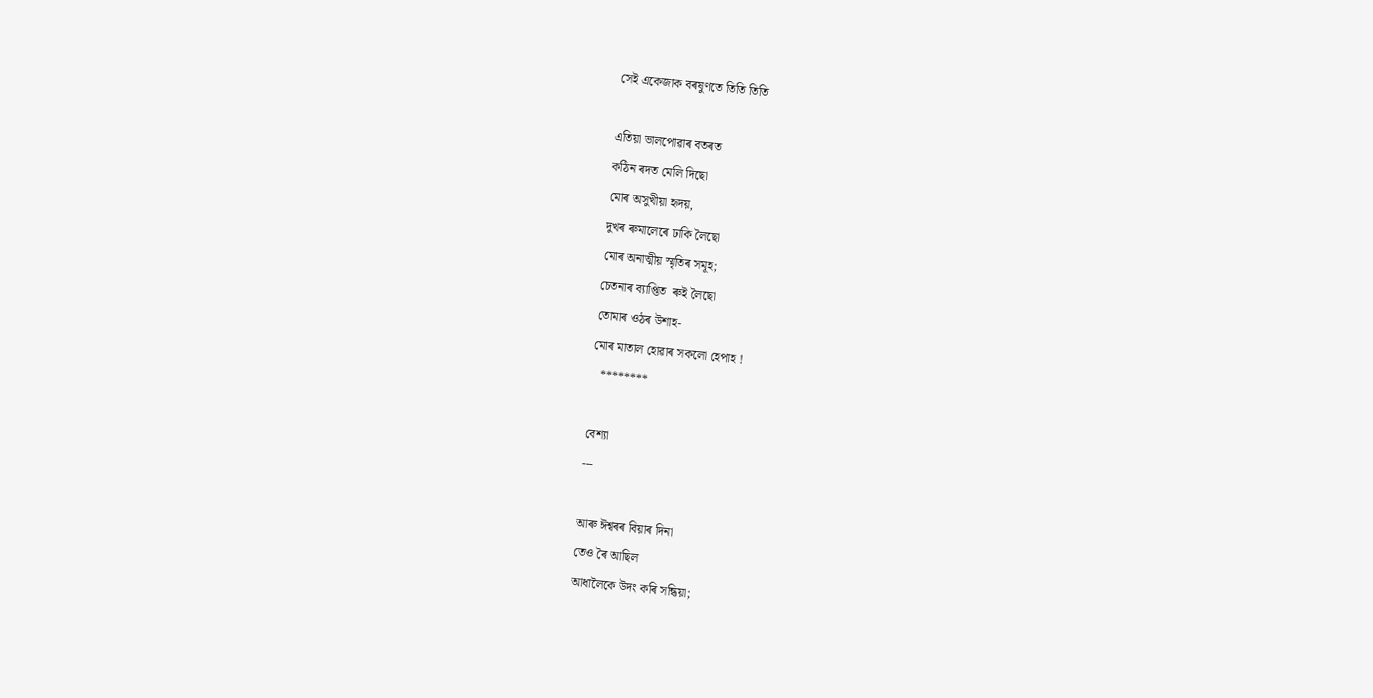সেই একেজাক বৰষুণতে তিতি তিতি

এতিয়া ভালপোৱাৰ বতৰত
কঠিন ৰদত মেলি দিছো
মোৰ অসুখীয়া হৃদয়,
দুখৰ ৰুমালেৰে ঢাকি লৈছো
মোৰ অনাত্মীয় স্মৃতিৰ সমূহ;
চেতনাৰ ব্যাপ্তিত  ৰুই লৈছো
তোমাৰ ওঠৰ উশাহ-
মোৰ মাতাল হোৱাৰ সকলো হেপাহ !
   ********

বেশ্যা
---

আৰু ঈশ্বৰৰ বিয়াৰ দিনা
তেও ৰৈ আছিল
আধালৈকে উদং কৰি সন্ধিয়া;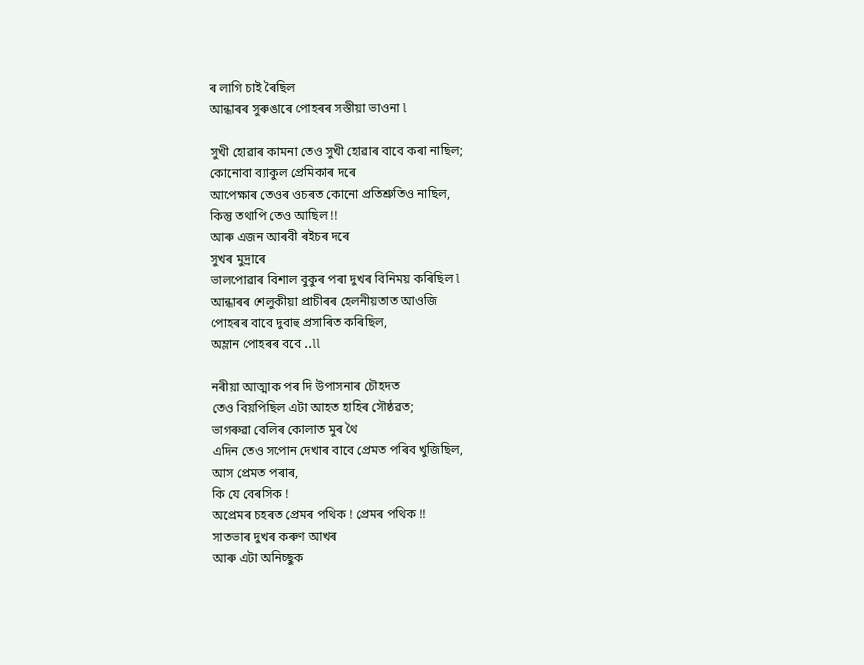ৰ লাগি চাই ৰৈছিল
আন্ধাৰৰ সুৰুঙাৰে পোহৰৰ সস্তীয়া ভাওনা l

সুখী হোৱাৰ কামনা তেও সুখী হোৱাৰ বাবে কৰা নাছিল;
কোনোবা ব্যাকুল প্ৰেমিকাৰ দৰে
আপেক্ষাৰ তেওৰ ওচৰত কোনো প্ৰতিশ্ৰুতিও নাছিল,
কিন্তু তথাপি তেও আছিল !!
আৰু এজন আৰবী ৰইচৰ দৰে
সুখৰ মুদ্ৰাৰে
ভালপোৱাৰ বিশাল বুকুৰ পৰা দুখৰ বিনিময় কৰিছিল l
আন্ধাৰৰ শেলুকীয়া প্ৰাচীৰৰ হেলনীয়তাত আওজি
পোহৰৰ বাবে দুবাহু প্ৰসাৰিত কৰিছিল,
অম্লান পোহৰৰ ববে ..ll

নৰীয়া আত্মাক পৰ দি উপাসনাৰ চৌহদত
তেও বিয়পিছিল এটা আহত হাহিৰ সৌষ্ঠৱত;
ভাগৰুৱা বেলিৰ কোলাত মুৰ থৈ
এদিন তেও সপোন দেখাৰ বাবে প্ৰেমত পৰিব খুজিছিল,
আস প্ৰেমত পৰাৰ,
কি যে বেৰসিক !
অপ্ৰেমৰ চহৰত প্ৰেমৰ পথিক ! প্ৰেমৰ পথিক !!
সাতভাৰ দুখৰ কৰুণ আখৰ
আৰু এটা অনিচ্ছুক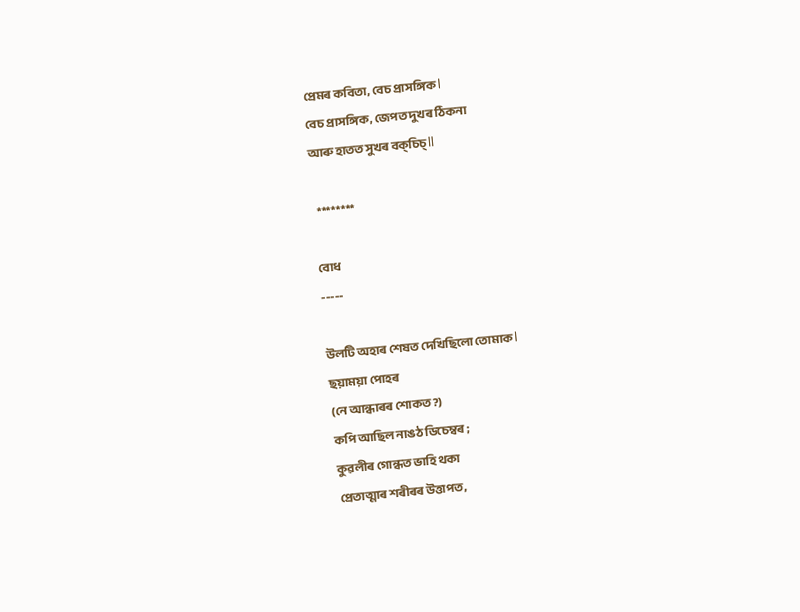প্ৰেমৰ কবিতা, বেচ প্ৰাসঙ্গিক l
বেচ প্ৰাসঙ্গিক, জেপত দুখৰ ঠিকনা
আৰু হাতত সুখৰ বক্‌চিচ্ ll

  ********

বোধ
-----

উলটি অহাৰ শেষত দেখিছিলো তোমাক l
ছয়াময়া পোহৰ
(নে আন্ধাৰৰ শোকত ?)
কপি আছিল নাঙঠ ডিচেম্বৰ ;
কুৱলীৰ গোন্ধত ভাহি থকা
প্ৰেতাত্মাৰ শৰীৰৰ উত্তাপত,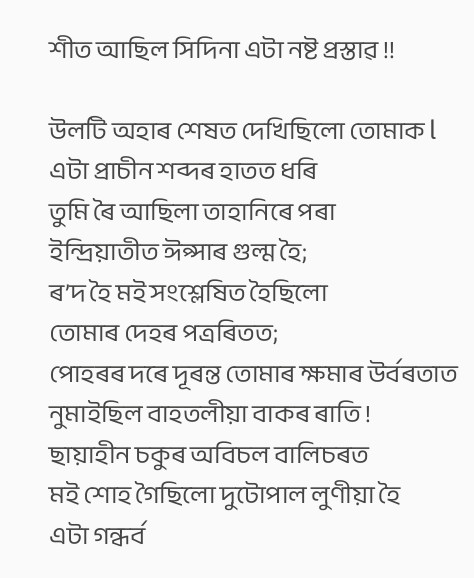শীত আছিল সিদিনা এটা নষ্ট প্ৰস্তাৱ !!

উলটি অহাৰ শেষত দেখিছিলো তোমাক l
এটা প্ৰাচীন শব্দৰ হাতত ধৰি
তুমি ৰৈ আছিলা তাহানিৰে পৰা
ইন্দ্ৰিয়াতীত ঈপ্সাৰ গুল্ম হৈ;
ৰ’দ হৈ মই সংশ্লেষিত হৈছিলো
তোমাৰ দেহৰ পত্ৰৰিতত;
পোহৰৰ দৰে দূৰন্ত তোমাৰ ক্ষমাৰ উৰ্বৰতাত
নুমাইছিল বাহতলীয়া বাকৰ ৰাতি !
ছায়াহীন চকুৰ অবিচল বালিচৰত
মই শোহ গৈছিলো দুটোপাল লুণীয়া হৈ
এটা গন্ধৰ্ব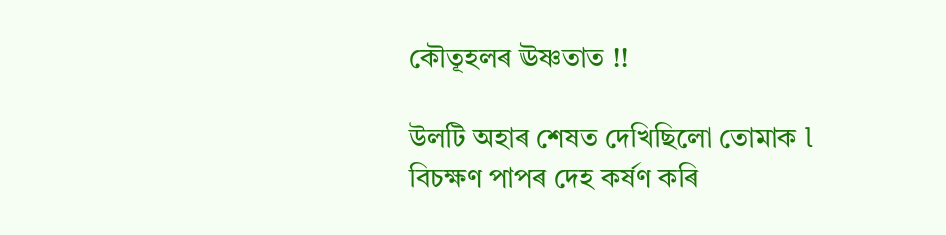কৌতূহলৰ ঊষ্ণতাত !!

উলটি অহাৰ শেষত দেখিছিলো তোমাক l
বিচক্ষণ পাপৰ দেহ কৰ্ষণ কৰি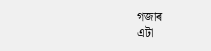গজাৰ
এটা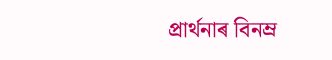প্ৰাৰ্থনাৰ বিনম্ৰ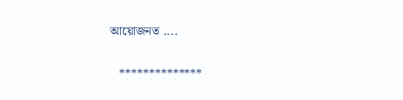আয়োজনত ....

   **************